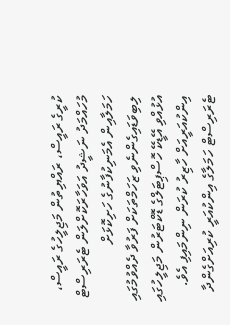ކުރީގެ ރައީސް، ރައްޔިތުން މަޖިލީހުގެ ރައީސް، މުހައްމަދު ނަޝީދު އަވަހާރަކޮށްލަން ޓެރަރިސްޓް ހަމަލާއިން އެމަނިކުފާނުގެ ހަށިކޮޅަށް ލިބިވަޑައިގެންނެވި ޒަހަމްތަކަށް ފަރުވާ ދެއްވުމުގައި އުޅުއްވި އޭޑީކޭ ހޮސްޕިޓަލްގެ ޑޮކްޓަރުން މަޖިލީހުގައި އިންކުއަރީއަށް ހާޒިރު ކުރަން ނިންމައިފި އެވެ.
ޓެރަރިސްޓް ހަމަލާގެ އިންކުއަރީ ކުރިއަށްގެންދާ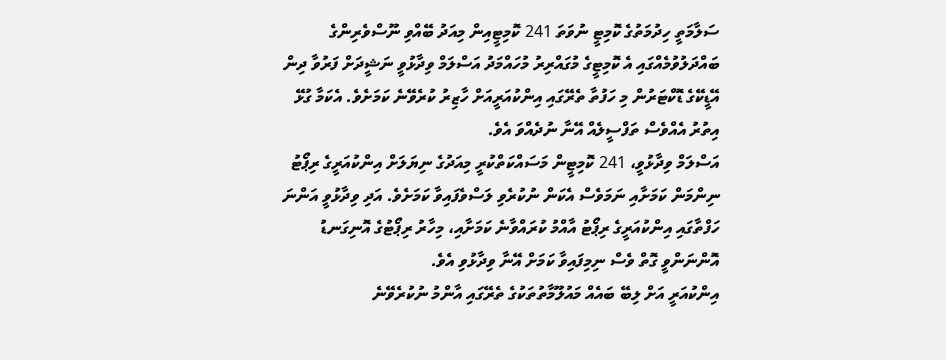ސަލާމަތީ ހިދުމަތުގެ ކޮމިޓީ ނުވަތަ 241 ކޮމިޓީއިން މިއަދު ބޭއްވި ނޫސްވެރިންގެ ބައްދަލުވުމެއްގައި އެ ކޮމިޓީގެ މުގައްރިރު މުހައްމަދު އަސްލަމް ވިދާޅުވީ ނަޝީދަށް ފަރުވާ ދިން އޭޑީކޭގެ ޑޮކްޓަރުން މި ހަފުތާ ތެރޭގައި އިންކުއަރީއަށް ހާޒިރު ކުރެވޭނެ ކަމަށެވެ. އެކަމާ ގުޅޭ އިތުރު އެއްވެސް ތަފްސީލެއް އޭނާ ނުދެއްވަ އެވެ.
އަސްލަމް ވިދާޅުވީ، 241 ކޮމިޓީން މަސައްކަތްކުރީ މިއަދުގެ ނިޔަލަށް އިންކުއަރީގެ ރިޕޯޓު ނިންމަން ކަމަށާއި ނަމަވެސް އެކަން ނުކުރެވި ލަސްވެފައިވާ ކަމަށެވެ. އަދި ވިދާޅުވީ އަންނަ ހަފްތާގައި އިންކުއަރީގެ ރިޕޯޓު އާއްމު ކުރައްވާނެ ކަމަށާއި، މިހާރު ރިޕޯޓުގެ އޮނިގަނޑު އޮންނަންވީ ގޮތް ވެސް ނިމިފައިވާ ކަމަށް އޭނާ ވިދާޅުވި އެވެ.
އިންކުއަރީ އަށް ލިބޭ ބައެއް މައުލޫމާތުތަކުގެ ތެރޭގައި އާންމު ނުކުރެވޭނެ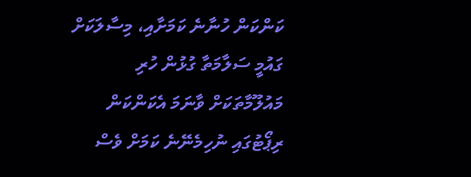ކަންކަން ހުނާނެ ކަމަށާއި، މިސާލަކަށް ގައުމީ ސަލާމަތާ ގުޅުން ހުރި މައުލޫމާތަކަށް ވާނަމަ އެކަންކަން ރިޕޯޓުގައި ނުހިމެނޭނެ ކަމަށް ވެސް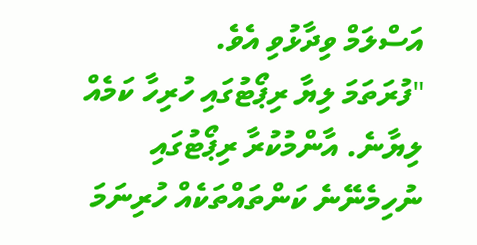އަސްލަމް ވިދާޅުވި އެވެ.
"ފުރަތަމަ ލިޔާ ރިޕޯޓުގައި ހުރިހާ ކަމެއް ލިޔާނެ. އާންމުކުރާ ރިޕޯޓުގައި ނުހިމެނޭނެ ކަންތައްތަކެއް ހުރިނަމަ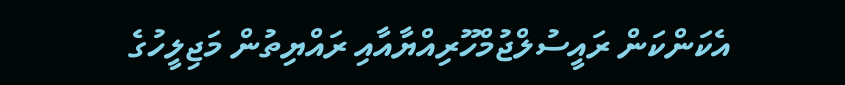އެކަންކަން ރައީސުލްޖުމްހޫރިއްޔާއާއި ރައްޔިތުން މަޖިލީހުގެ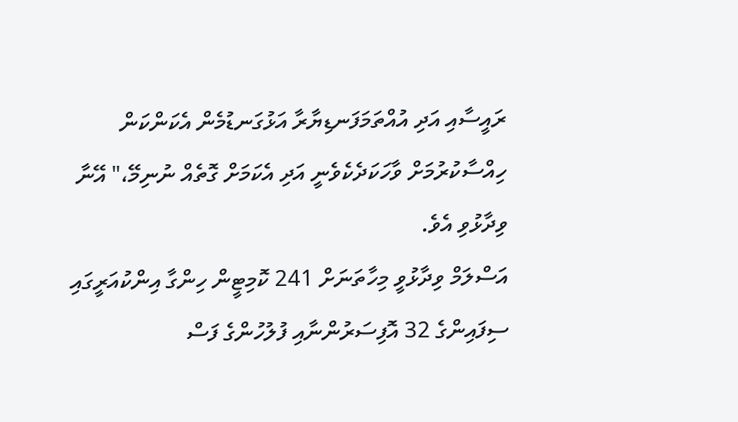ރައީސާއި އަދި އުއްތަމަފަނޑިޔާރާ އަޅުގަނޑުމެން އެކަންކަން ހިއްސާކުރުމަށް ވާހަކަދެކެވެނީ އަދި އެކަމަށް ގޮތެއް ނުނިމޭ،" އޭނާ ވިދާޅުވި އެވެ.
އަސްލަމް ވިދާޅުވީ މިހާތަނަށް 241 ކޮމިޓީން ހިންގާ އިންކުއަރީގައި ސިފައިންގެ 32 އޮފިސަރުންނާއި ފުލުހުންގެ ފަސް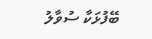ބޭފުޅަކާ ސުވާލު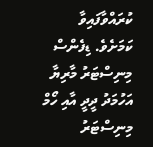ކުރައްވާފައިވާ ކަމަށެވެ. ޑިފެންސް މިނިސްޓަރު މާރިޔާ އަހުމަދު ދީދީ އާއި ހޯމް މިނިސްޓަރު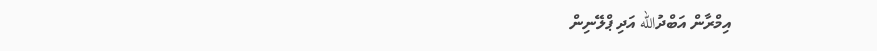އިމްރާން އަބްދުالله އަދި ޕްލޭނިން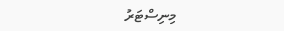މިނިސްޓަރު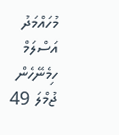މުހައްމަދު އަސްލަމް ހިމެނޭހެން ޖުމްލަ 49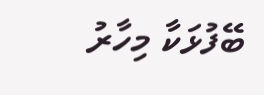ބޭފުޅަކާ މިހާރު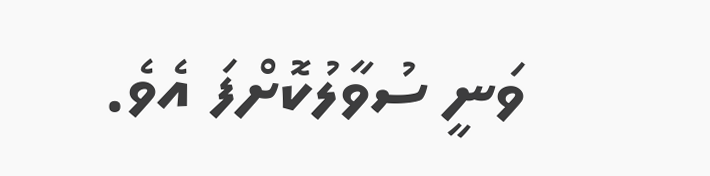ވަނީ ސުވާލުކޮށްފަ އެވެ.